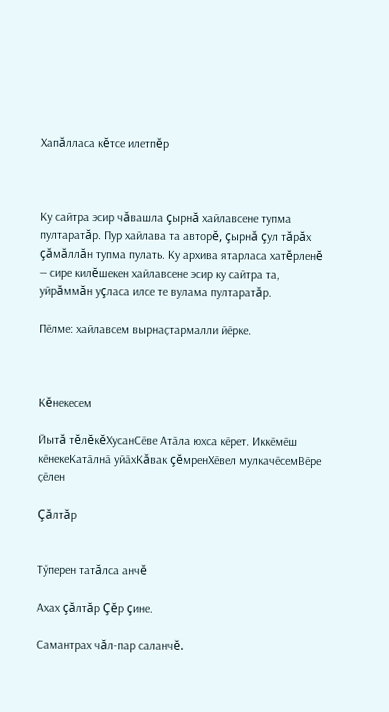Хапăлласа кĕтсе илетпĕр



Ку сайтра эсир чăвашла çырнă хайлавсене тупма пултаратăр. Пур хайлава та авторĕ, çырнă çул тăрăх çăмăллăн тупма пулать. Ку архива ятарласа хатĕрленĕ — сире килĕшекен хайлавсене эсир ку сайтра та, уйрăммăн уçласа илсе те вулама пултаратăр.

Пӗлме: хайлавсем вырнаҫтармалли йӗрке.



Кĕнекесем

Йытă тĕлĕкĕХусанСӗве Атӑла юхса кӗрет. Иккӗмӗш кӗнекеКатӑлнӑ уйӑхКăвак çĕмренХӗвел мулкачӗсемВӗре ҫӗлен

Çăлтăр


Тӳперен татăлса анчĕ

Ахах çăлтăр Çĕр çине.

Самантрах чăл-пар саланчĕ.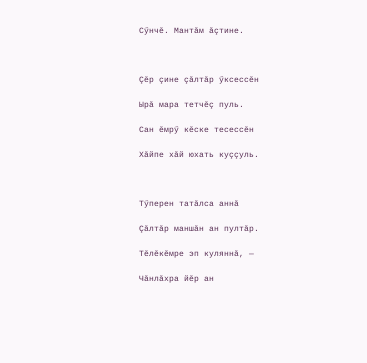Сӳнчĕ. Мантăм ăçтине.



Çĕр çине çăлтăр ӳксессĕн

Ырă мара тетчĕç пуль.

Сан ĕмрӳ кĕске тесессĕн

Хăйпе хăй юхать куççуль.



Тӳперен татăлса аннă

Çăлтăр маншăн ан пултăр.

Тĕлĕкĕмре эп куляннă, —

Чăнлăхра йĕр ан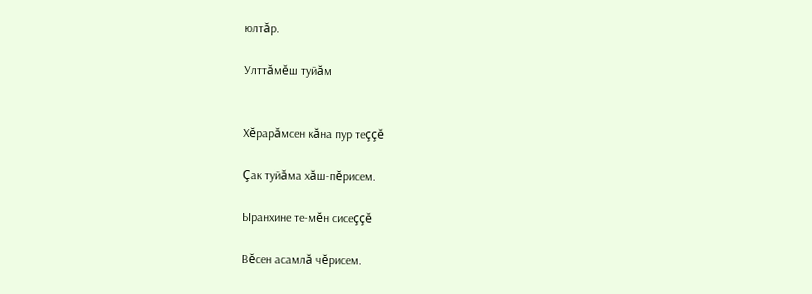юлтăр.

Улттăмĕш туйăм


Хĕрарăмсен кăна пур теççĕ

Çак туйăма хăш-пĕрисем.

Ыранхине те-мĕн сисеççĕ

Вĕсен асамлă чĕрисем.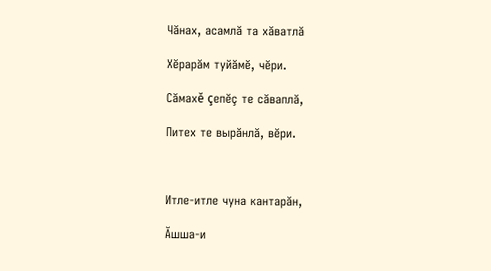Чăнах, асамлă та хăватлă

Хĕрарăм туйăмĕ, чĕри.

Сăмахĕ çепĕç те сăваплă,

Питех те вырăнлă, вĕри.



Итле-итле чуна кантарăн,

Ăшша-и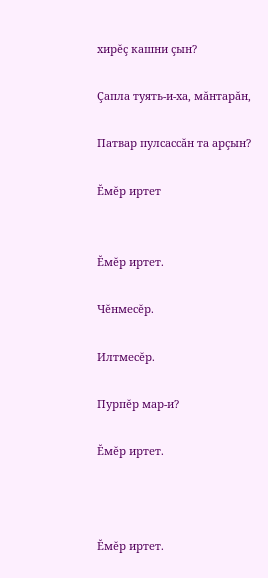хирĕç кашни çын?

Çапла туять-и-ха, мăнтарăн,

Патвар пулсассăн та арçын?

Ĕмĕр иртет


Ĕмĕр иртет.

Чĕнмесĕр.

Илтмесĕр.

Пурпĕр мар-и?

Ĕмĕр иртет.



Ĕмĕр иртет.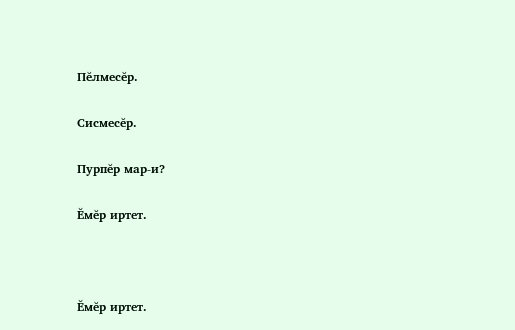Пĕлмесĕр.

Сисмесĕр.

Пурпĕр мар-и?

Ĕмĕр иртет.



Ĕмĕр иртет.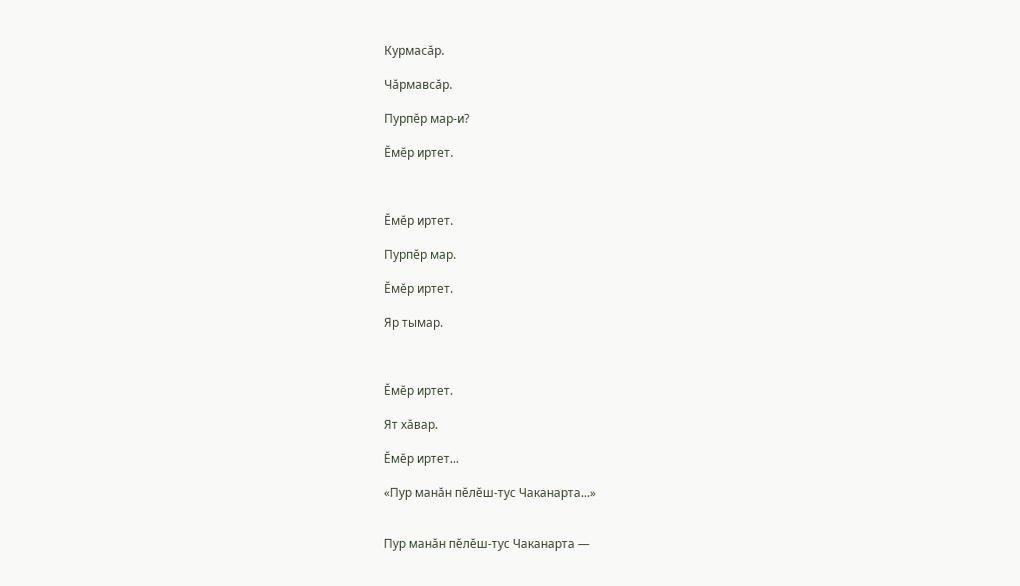Курмасăр.

Чăрмавсăр.

Пурпĕр мар-и?

Ĕмĕр иртет.



Ĕмĕр иртет.

Пурпĕр мар.

Ĕмĕр иртет.

Яр тымар.



Ĕмĕр иртет.

Ят хăвар.

Ĕмĕр иртет...

«Пур манăн пĕлĕш-тус Чаканарта...»


Пур манăн пĕлĕш-тус Чаканарта —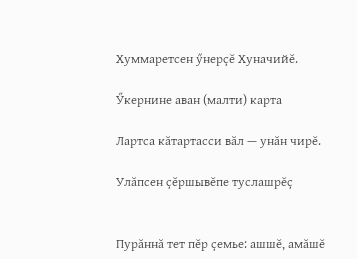Хуммаретсен ӳнерçĕ Хуначийĕ.

Ӳкернине аван (малти) карта

Лартса кăтартасси вăл — унăн чирĕ.

Улăпсен çĕршывĕпе туслашрĕç


Пурăннă тет пĕр çемье: ашшĕ, амăшĕ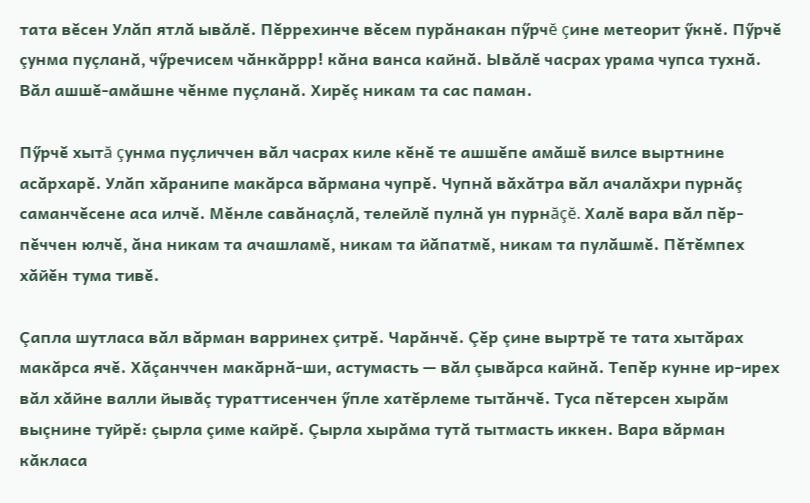тата вĕсен Улăп ятлă ывăлĕ. Пĕррехинче вĕсем пурăнакан пӳрчĕ çине метеорит ӳкнĕ. Пӳрчĕ çунма пуçланă, чӳречисем чăнкăррр! кăна ванса кайнă. Ывăлĕ часрах урама чупса тухнă. Вăл ашшĕ-амăшне чĕнме пуçланă. Хирĕç никам та сас паман.

Пӳрчĕ хытă çунма пуçличчен вăл часрах киле кĕнĕ те ашшĕпе амăшĕ вилсе выртнине асăрхарĕ. Улăп хăранипе макăрса вăрмана чупрĕ. Чупнă вăхăтра вăл ачалăхри пурнăç саманчĕсене аса илчĕ. Мĕнле савăнаçлă, телейлĕ пулнă ун пурнăçĕ. Халĕ вара вăл пĕр-пĕччен юлчĕ, ăна никам та ачашламĕ, никам та йăпатмĕ, никам та пулăшмĕ. Пĕтĕмпех хăйĕн тума тивĕ.

Çапла шутласа вăл вăрман варринех çитрĕ. Чарăнчĕ. Çĕр çине выртрĕ те тата хытăрах макăрса ячĕ. Хăçанччен макăрнă-ши, астумасть — вăл çывăрса кайнă. Тепĕр кунне ир-ирех вăл хăйне валли йывăç тураттисенчен ӳпле хатĕрлеме тытăнчĕ. Туса пĕтерсен хырăм выçнине туйрĕ: çырла çиме кайрĕ. Çырла хырăма тутă тытмасть иккен. Вара вăрман кăкласа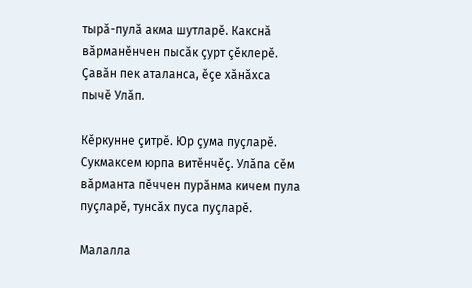тырă-пулă акма шутларĕ. Какснă вăрманĕнчен пысăк çурт çĕклерĕ. Çавăн пек аталанса, ĕçе хăнăхса пычĕ Улăп.

Кĕркунне çитрĕ. Юр çума пуçларĕ. Сукмаксем юрпа витĕнчĕç. Улăпа сĕм вăрманта пĕччен пурăнма кичем пула пуçларĕ, тунсăх пуса пуçларĕ.

Малалла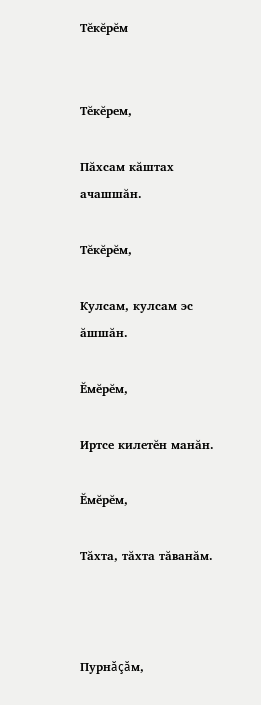Тĕкĕрĕм


Тĕкĕрем,

Пăхсам кăштах ачашшăн.

Тĕкĕрĕм,

Кулсам, кулсам эс ăшшăн.

Ĕмĕрĕм,

Иртсе килетĕн манăн.

Ĕмĕрĕм,

Тăхта, тăхта тăванăм.



Пурнăçăм,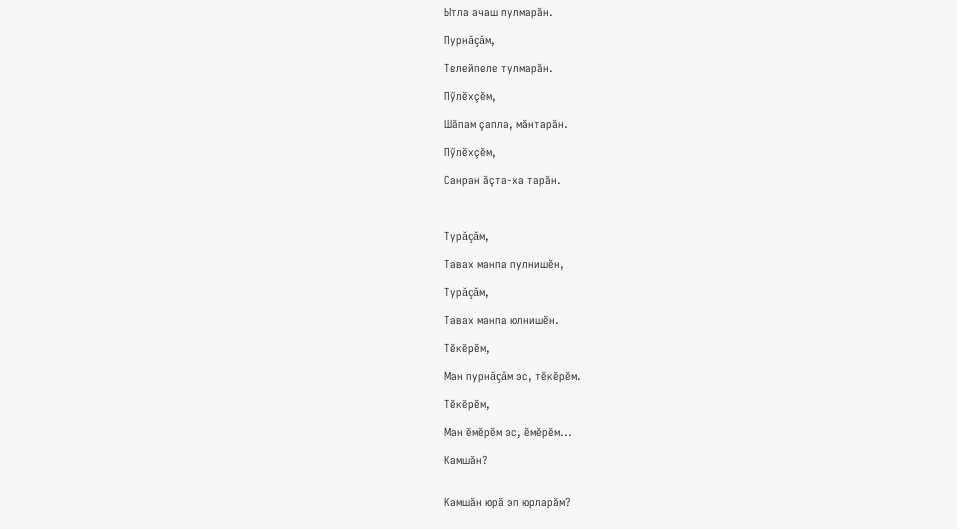Ытла ачаш пулмарăн.

Пурнăçăм,

Телейпеле тулмарăн.

Пӳлĕхçĕм,

Шăпам çапла, мăнтарăн.

Пӳлĕхçĕм,

Санран ăçта-ха тарăн.



Турăçăм,

Тавах манпа пулнишĕн,

Турăçăм,

Тавах манпа юлнишĕн.

Тĕкĕрĕм,

Ман пурнăçăм эс, тĕкĕрĕм.

Тĕкĕрĕм,

Ман ĕмĕрĕм эс, ĕмĕрĕм...

Камшăн?


Камшăн юрă эп юрларăм?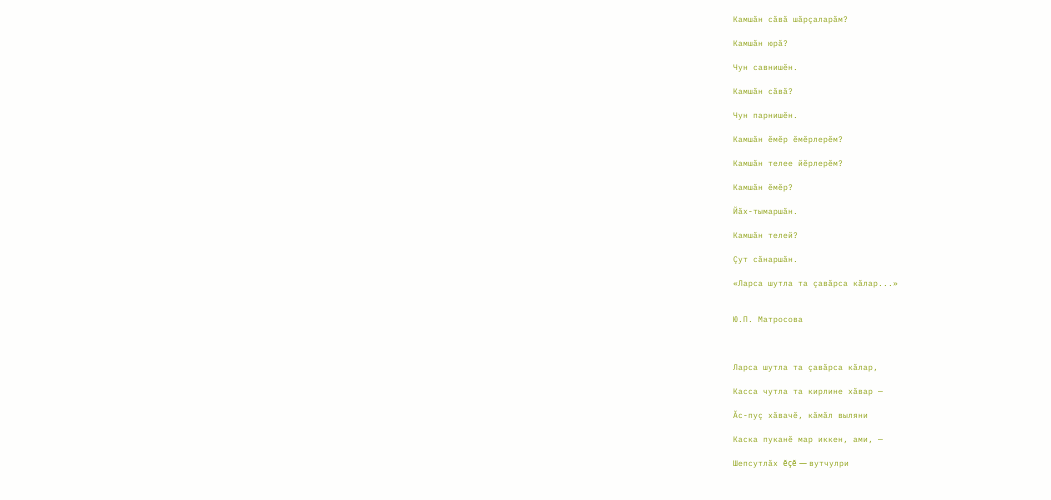Камшăн сăвă шăрçаларăм?

Камшăн юрă?

Чун савнишĕн.

Камшăн сăвă?

Чун парнишĕн.

Камшăн ĕмĕр ĕмĕрлерĕм?

Камшăн телее йĕрлерĕм?

Камшăн ĕмĕр?

Йăх-тымаршăн.

Камшăн телей?

Çут сăнаршăн.

«Ларса шутла та çавăрса кăлар...»


Ю.П. Матросова



Ларса шутла та çавăрса кăлар,

Касса чутла та кирлине хăвар —

Ăс-пуç хăвачĕ, кăмăл выляни

Каска пуканĕ мар иккен, ами, —

Шепсутлăх ĕçĕ — вутчулри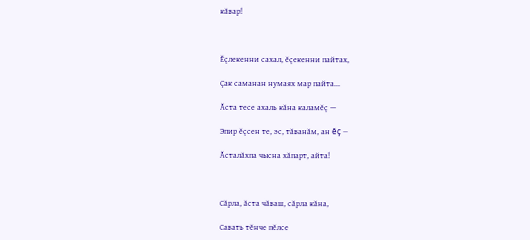кăвар!



Ĕçлекенни сахал, ĕçекенни пайтах,

Çак саманан нумаях мар пайта...

Ăста тесе ахаль кăна каламĕç —

Эпир ĕçсен те, эс, тăванăм, ан ĕç —

Ăсталăхпа чысна хăпарт, айта!



Сăрла, ăста чăваш, сăрла кăна,

Савать тĕнче пĕлсе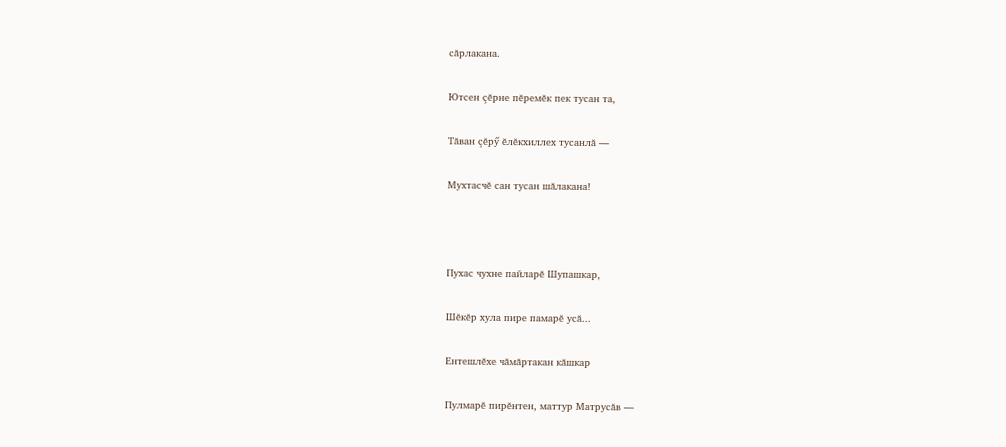сăрлакана.

Ютсен çĕрне пĕремĕк пек тусан та,

Тăван çĕрӳ ĕлĕкхиллех тусанлă —

Мухтасчĕ сан тусан шăлакана!



Пухас чухне пайларĕ Шупашкар,

Шĕкĕр хула пире памарĕ усă...

Ентешлĕхе чăмăртакан кăшкар

Пулмарĕ пирĕнтен, маттур Матрусăв —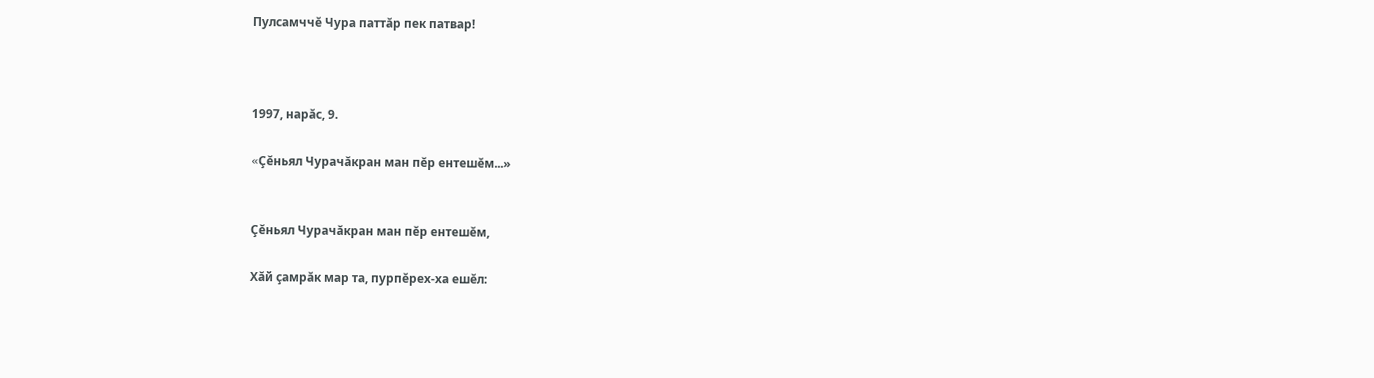Пулсамччĕ Чура паттăр пек патвар!



1997, нарăс, 9.

«Çĕньял Чурачăкран ман пĕр ентешĕм...»


Çĕньял Чурачăкран ман пĕр ентешĕм,

Хăй çамрăк мар та, пурпĕрех-ха ешĕл: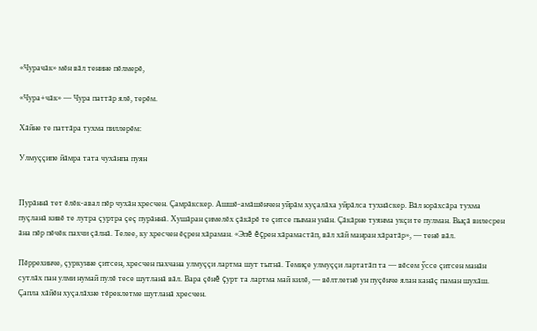«Чурачăк» мĕн вăл тенине пĕлмерĕ,

«Чура+чăк» — Чура паттăр ялĕ, терĕм.

Хăйне те паттăра тухма пиллерĕм:

Улмуççипе йăмра тата чухăнпа пуян


Пурăннă тет ĕлĕк-авал пĕр чухăн хресчен. Çамрăкскер. Ашшĕ-амăшĕнчен уйрăм хуçалăха уйрăлса тухнăскер. Вăл юрăхсăра тухма пуçланă кивĕ те лутра çуртра çеç пурăннă. Хушăран çимелĕх çăкăрĕ те çитсе пыман унăн. Çăкăрне туянма укçи те пулман. Выçă вилесрен ăна пĕр пĕчĕк пахчи çăлнă. Телее, ку хресчен ĕçрен хăраман. «Эпĕ ĕçрен хăрамастăп, вăл хăй манран хăратăр», — тенĕ вăл.

Пĕррехинче, çуркунне çитсен, хресчен пахчана улмуççи лартма шут тытнă. Темиçе улмуççи лартатăп та — вĕсем ӳссе çитсен манăн сутлăх пан улми нумай пулĕ тесе шутланă вăл. Вара çĕнĕ çурт та лартма май килĕ, — вĕлтлетнĕ ун пуçĕнче ялан канăç паман шухăш. Çапла хăйĕн хуçалăхне тĕреклетме шутланă хресчен.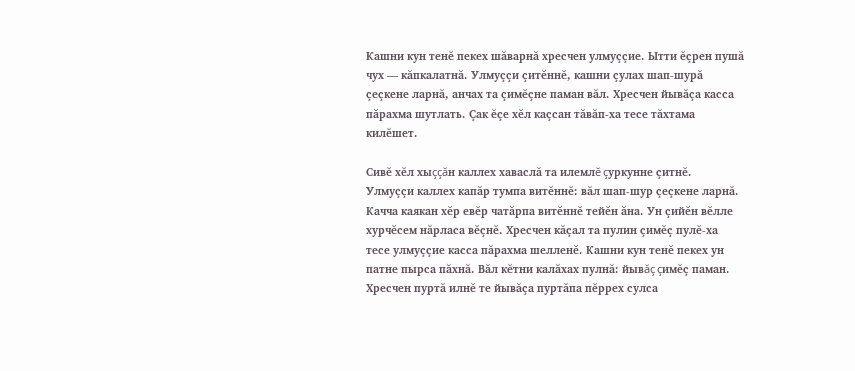Кашни кун тенĕ пекех шăварнă хресчен улмуççие. Ытти ĕçрен пушă чух — кăпкалатнă. Улмуççи çитĕннĕ, кашни çулах шап-шурă çеçкене ларнă, анчах та çимĕçне паман вăл. Хресчен йывăçа касса пăрахма шутлать. Çак ĕçе хĕл каçсан тăвăп-ха тесе тăхтама килĕшет.

Сивĕ хĕл хыççăн каллех хаваслă та илемлĕ çуркунне çитнĕ. Улмуççи каллех капăр тумпа витĕннĕ: вăл шап-шур çеçкене ларнă. Качча каякан хĕр евĕр чатăрпа витĕннĕ тейĕн ăна. Ун çийĕн вĕлле хурчĕсем нăрласа вĕçнĕ. Хресчен кăçал та пулин çимĕç пулĕ-ха тесе улмуççие касса пăрахма шелленĕ. Кашни кун тенĕ пекех ун патне пырса пăхнă. Вăл кĕтни калăхах пулнă: йывăç çимĕç паман. Хресчен пуртă илнĕ те йывăçа пуртăпа пĕррех сулса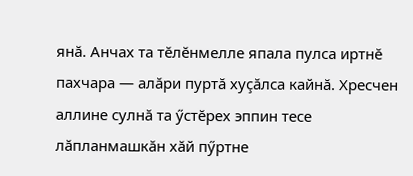янă. Анчах та тĕлĕнмелле япала пулса иртнĕ пахчара — алăри пуртă хуçăлса кайнă. Хресчен аллине сулнă та ӳстĕрех эппин тесе лăпланмашкăн хăй пӳртне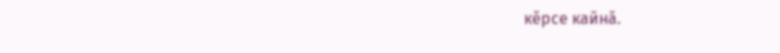кĕрсе кайнă.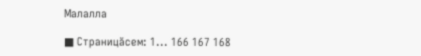Малалла

■ Страницăсем: 1... 166 167 168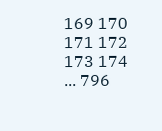169 170 171 172 173 174 ... 796